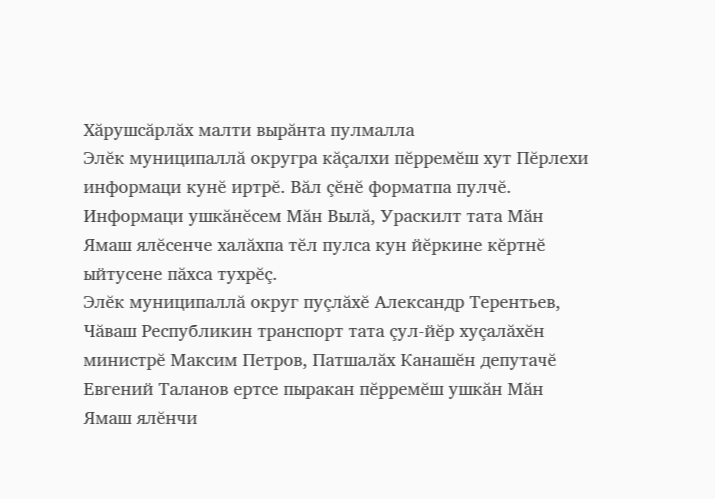Хăрушсăрлăх малти вырăнта пулмалла
Элĕк муниципаллă округра кăçалхи пĕрремĕш хут Пĕрлехи информаци кунĕ иртрĕ. Вăл çĕнĕ форматпа пулчĕ. Информаци ушкăнĕсем Мăн Вылă, Ураскилт тата Мăн Ямаш ялĕсенче халăхпа тĕл пулса кун йĕркине кĕртнĕ ыйтусене пăхса тухрĕç.
Элĕк муниципаллă округ пуçлăхĕ Александр Терентьев, Чăваш Республикин транспорт тата çул-йĕр хуçалăхĕн министрĕ Максим Петров, Патшалăх Канашĕн депутачĕ Евгений Таланов ертсе пыракан пĕрремĕш ушкăн Мăн Ямаш ялĕнчи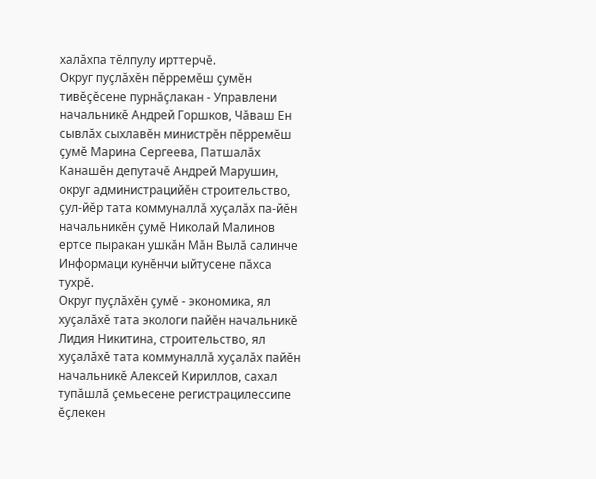халăхпа тĕлпулу ирттерчĕ.
Округ пуçлăхĕн пĕрремĕш çумĕн тивĕçĕсене пурнăçлакан - Управлени начальникĕ Андрей Горшков, Чăваш Ен сывлăх сыхлавĕн министрĕн пĕрремĕш çумĕ Марина Сергеева, Патшалăх Канашĕн депутачĕ Андрей Марушин, округ администрацийĕн строительство, çул-йĕр тата коммуналлă хуçалăх па-йĕн начальникĕн çумĕ Николай Малинов ертсе пыракан ушкăн Мăн Вылă салинче Информаци кунĕнчи ыйтусене пăхса тухрĕ.
Округ пуçлăхĕн çумĕ - экономика, ял хуçалăхĕ тата экологи пайĕн начальникĕ Лидия Никитина, строительство, ял хуçалăхĕ тата коммуналлă хуçалăх пайĕн начальникĕ Алексей Кириллов, сахал тупăшлă çемьесене регистрацилессипе ĕçлекен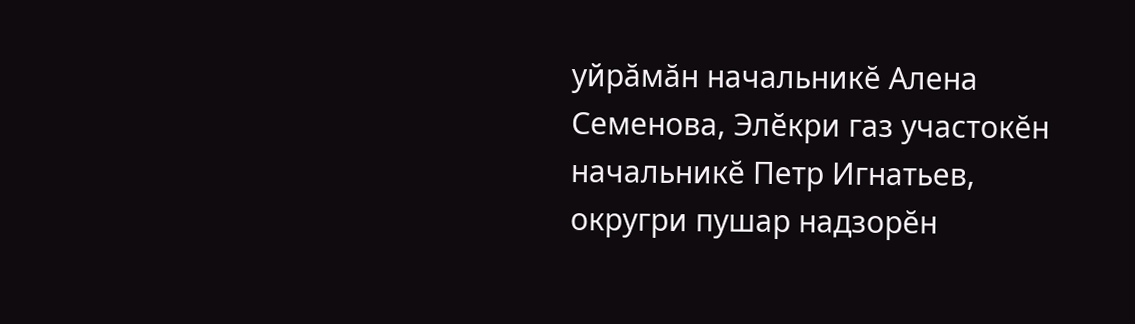уйрăмăн начальникĕ Алена Семенова, Элĕкри газ участокĕн начальникĕ Петр Игнатьев, округри пушар надзорĕн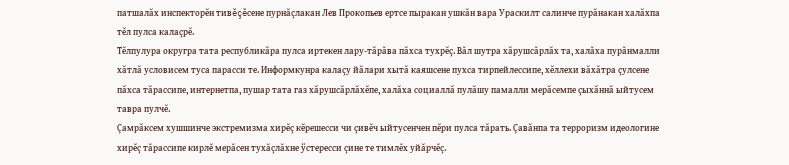патшалăх инспекторĕн тивĕçĕсене пурнăçлакан Лев Прокопьев ертсе пыракан ушкăн вара Ураскилт салинче пурăнакан халăхпа тĕл пулса калаçрĕ.
Тĕлпулура округра тата республикăра пулса иртекен лару-тăрăва пăхса тухрĕç. Вăл шутра хăрушсăрлăх та, халăха пурăнмалли хăтлă условисем туса парасси те. Информкунра калаçу йăлари хытă каяшсене пухса тирпейлессипе, хĕллехи вăхăтра çулсене пăхса тăрассипе, интернетпа, пушар тата газ хăрушсăрлăхĕпе, халăха социаллă пулăшу памалли мерăсемпе çыхăннă ыйтусем тавра пулчĕ.
Çамрăксем хушшинче экстремизма хирĕç кĕрешесси чи çивĕч ыйтусенчен пĕри пулса тăрать. Çавăнпа та терроризм идеологине хирĕç тăрассипе кирлĕ мерăсен тухăçлăхне ÿстересси çине те тимлĕх уйăрчĕç.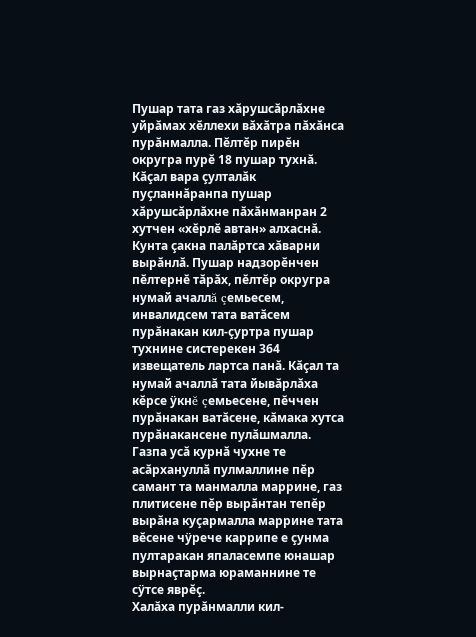Пушар тата газ хăрушсăрлăхне уйрăмах хĕллехи вăхăтра пăхăнса пурăнмалла. Пĕлтĕр пирĕн округра пурĕ 18 пушар тухнă. Кăçал вара çулталăк пуçланнăранпа пушар хăрушсăрлăхне пăхăнманран 2 хутчен «хĕрлĕ автан» алхаснă. Кунта çакна палăртса хăварни вырăнлă. Пушар надзорĕнчен пĕлтернĕ тăрăх, пĕлтĕр округра нумай ачаллă çемьесем, инвалидсем тата ватăсем пурăнакан кил-çуртра пушар тухнине систерекен 364 извещатель лартса панă. Кăçал та нумай ачаллă тата йывăрлăха кĕрсе ÿкнĕ çемьесене, пĕччен пурăнакан ватăсене, кăмака хутса пурăнакансене пулăшмалла.
Газпа усă курнă чухне те асăрхануллă пулмаллине пĕр самант та манмалла маррине, газ плитисене пĕр вырăнтан тепĕр вырăна куçармалла маррине тата вĕсене чÿрече каррипе е çунма пултаракан япаласемпе юнашар вырнаçтарма юраманнине те сÿтсе яврĕç.
Халăха пурăнмалли кил-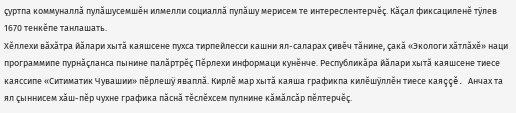çуртпа коммуналлă пулăшусемшĕн илмелли социаллă пулăшу мерисем те интереслентерчĕç. Кăçал фиксациленĕ тÿлев 1670 тенкĕпе танлашать.
Хĕллехи вăхăтра йăлари хытă каяшсене пухса тирпейлесси кашни ял-саларах çивĕч тăнине, çакă «Экологи хăтлăхĕ» наци программипе пурнăçланса пынине палăртрĕç Пĕрлехи информаци кунĕнче. Республикăра йăлари хытă каяшсене тиесе каяссипе «Ситиматик Чувашии» пĕрлешÿ яваплă. Кирлĕ мар хытă каяша графикпа килĕшÿллĕн тиесе каяççĕ. Анчах та ял çыннисем хăш-пĕр чухне графика пăснă тĕслĕхсем пулнине кăмăлсăр пĕлтерчĕç.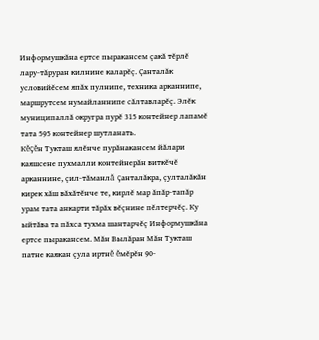Информушкăна ертсе пыракансем çакă тĕрлĕ лару-тăруран килнине каларĕç. Çанталăк условийĕсем япăх пулнипе, техника арканнипе, маршрутсем нумайланнипе сăлтавларĕç. Элĕк муниципаллă округра пурĕ 315 контейнер лапамĕ тата 595 контейнер шутланать.
Кĕçĕн Тукташ ялĕнче пурăнакансем йăлари каяшсене пухмалли контейнерăн виткĕчĕ арканнине, çил-тăманлă çанталăкра, çулталăкăн кирек хăш вăхăтĕнче те, кирлĕ мар ăпăр-тапăр урам тата анкарти тăрăх вĕçнине пĕлтерчĕç. Ку ыйтăва та пăхса тухма шантарчĕç Информушкăна ертсе пыракансем. Мăн Вылăран Мăн Тукташ патне каякан çула иртнĕ ĕмĕрĕн 90-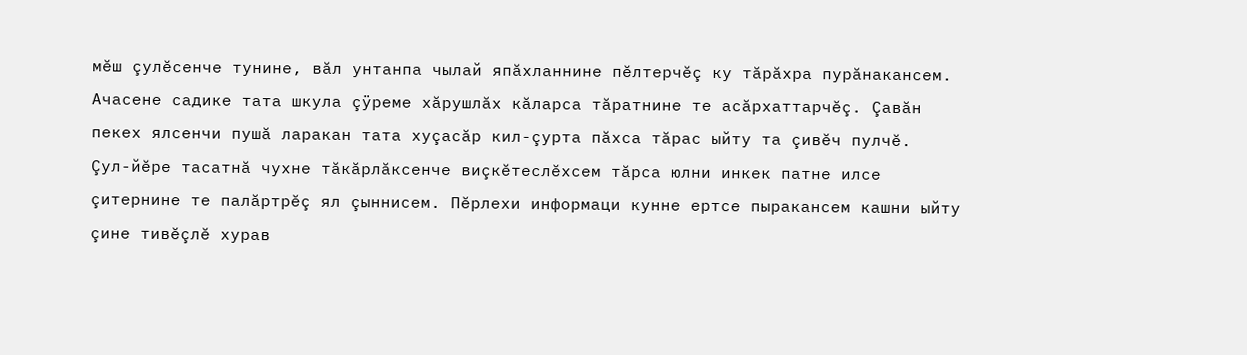мĕш çулĕсенче тунине, вăл унтанпа чылай япăхланнине пĕлтерчĕç ку тăрăхра пурăнакансем. Ачасене садике тата шкула çÿреме хăрушлăх кăларса тăратнине те асăрхаттарчĕç. Çавăн пекех ялсенчи пушă ларакан тата хуçасăр кил-çурта пăхса тăрас ыйту та çивĕч пулчĕ.
Çул-йĕре тасатнă чухне тăкăрлăксенче виçкĕтеслĕхсем тăрса юлни инкек патне илсе çитернине те палăртрĕç ял çыннисем. Пĕрлехи информаци кунне ертсе пыракансем кашни ыйту çине тивĕçлĕ хурав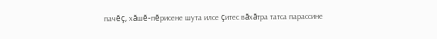пачĕç, хăшĕ-пĕрисене шута илсе çитес вăхăтра татса парассине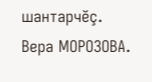шантарчĕç.
Вера МОРОЗОВА.